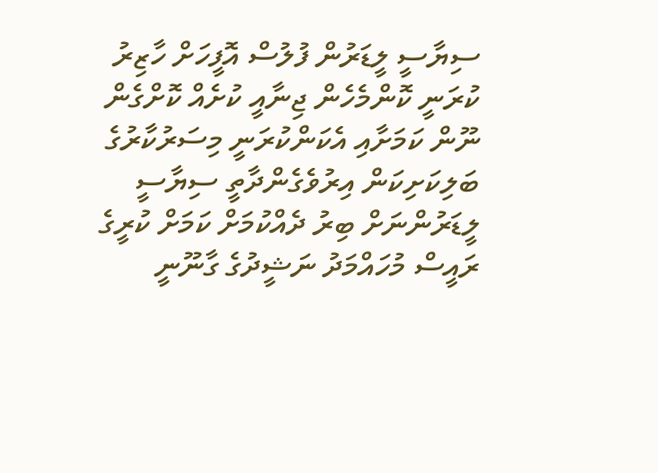ސިޔާސީ ލީޑަރުން ފުލުސް އޮފީހަށް ހާޒިރު ކުރަނީ ކޮންމެހެން ޖިނާއީ ކުށެއް ކޮށްގެން ނޫން ކަމަށާއި އެކަންކުރަނީ މިސަރުކާރުގެ ބަލިކަށިކަން އިރުވެގެންދާތީ ސިޔާސީ ލީޑަރުންނަށް ބިރު ދެއްކުމަށް ކަމަށް ކުރީގެ ރައީސް މުހައްމަދު ނަޝީދުގެ ގާނޫނީ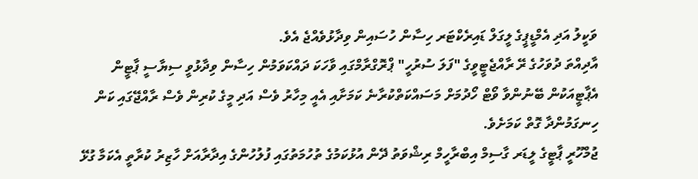ވަކީލު އަދި އެމްޑީޕީގެ ލީގަލް ޑައިރެކްޓަރ ހިސާން ހުސައިން ވިދާޅުވެއްޖެ އެވެ.
އާދިއްތަ ދުވަހުގެ ރޭ ރާއްޖެޓީވީގެ "ފަލަ ސުރުހީ" ޕްރޮގްރާމްގައި ވާހަކަ ދައްކަވަމުން ހިސާން ވިދާޅުވީ ސިޔާސީ ޕާޓީން އެޕާޓީއަކުން ބޭނުންވާ ވޯޓް ހޯދުމަށް މަސައްކަތްކުރާނެ ކަމަށާއި އެއީ މިހާރު ވެސް އަދި މީގެ ކުރިން ވެސް ރާއްޖޭގައި ކަން ހިނގަމުންދާ ގޮތް ކަމަށެވެ.
ޖުމްހޫރީ ޕާޓީގެ ލީޑަރ ގާސިމް އިބްރާހީމް ރިޝްވަތު ދޭން އުޅުކަމުގެ ތުހުމަތުގައި ފުލުހުންގެ އިދާރާއަށް ހާޒިރު ކުރާތީ އެކަމާ ގުޅޭ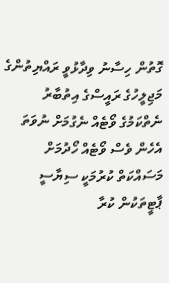ގޮތުން ހިސާނު ވިދާޅުވީ ރައްޔިތުންގެ މަޖިލީހުގެ ރައީސްގެ އިތުބާރު ނެތްކަމުގެ ވޯޓެއް ނެގުމަށް ނުވަތަ އެހެން ވެސް ވޯޓެއް ހޯދުމަށް މަސައްކަތް ކުރުމަކީ ސިޔާސީ ޕާޓީތަކުން ކުރާ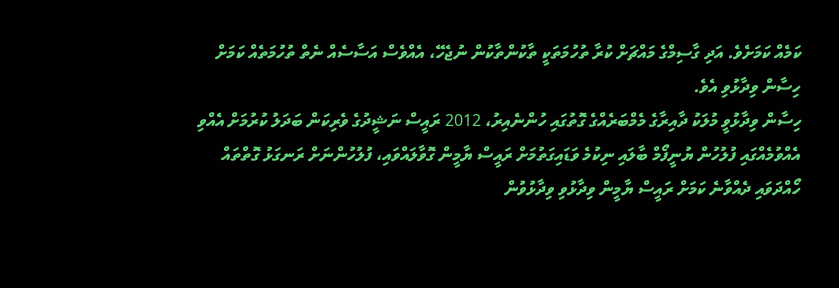ކަމެއް ކަމަށެވެ. އަދި ގާސިމްގެ މައްޗަށް ކުރާ ތުހުމަތަކީ ތާކުންތާކުން ނުޖެހޭ، އެއްވެސް އަސާސެއް ނެތް ތުހުމަތެއް ކަމަށް ހިސާން ވިދާޅުވި އެވެ.
ހިސާން ވިދާޅުވީ މުލަކު ދާއިރާގެ މެމްބަރެއްގެ ގޮތުގައި ހުންނެއިރު، 2012 ރައީސް ނަޝީދުގެ ވެރިކަން ބަދަލު ކުރުމަށް އެއްވި އެއްވުމެއްގައި ފުލުހުން ޔުނީފޯމް ބާލައި ނިކުމެ ވަޑައިގަތުމަށް ރައީސް ޔާމީން ގޮވާލައްވައި، ފުލުހުންނަށް ރަނގަޅު ގޮތްތައް ހޯއްދަވައި ދެއްވާނެ ކަމަށް ރައީސް ޔާމީން ވިދާޅުވި ވިދާޅުވުން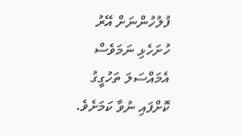ފުލުހުންނަށް އޭރު ހުށަހެޅި ނަމަވެސް އެމައްސަލަ ތަހުގީގު ކޮށްފައި ނުވާ ކަމަށެވެ.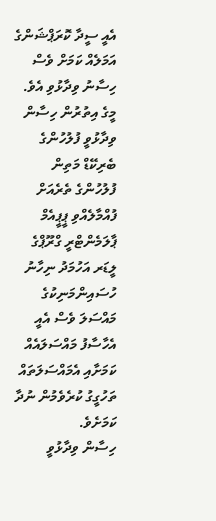އެއީ ސީދާ ކޮރަޕްޝަންގެ އަމަލެއް ކަމަށް ވެސް ހިސާނު ވިދާޅުވި އެވެ.
މީގެ އިތުރުން ހިސާން ވިދާޅުވީ ފުލުހުންގެ ބެރިކޭޑް މަތިން ފުލުހުންގެ ތެރެއަށް ފުއްމާލެއްވި ޕީޕީއެމް ޕާލަމެންޓްރީ ގްރޫޕްގެ ލީޑަރ އަހުމަދު ނިހާނު ހުސައިންމަނިކުގެ މައްސަލަ ވެސް އެއީ އެހާސާފު މައްސަލައެއް ކަމަށާއި އެމައްސަލަތައް ތަހުގީގު ކުރެވެމުން ނުދާ ކަމަށެވެ.
ހިސާން ވިދާޅުވީ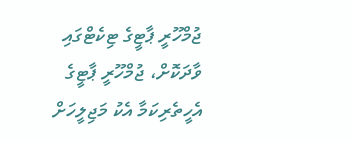ޖުމްހޫރީ ޕާޓީގެ ޓިކެޓްގައި ވާދަކޮށް، ޖުމްހޫރީ ޕާޓީގެ އެހީތެރިކަމާ އެކު މަޖިލީހަށް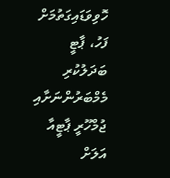ހޮވިވަޑައިގަތުމަށް ފަހު، ޕާޓީ ބަދަލުކުރި މެމްބަރުންނަށާއި ޖުމްހޫރީ ޕާޓީއާ އަލަށް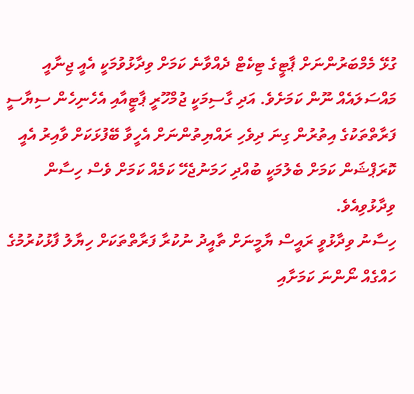ގުޅޭ މެމްބަރުންނަށް ޕާޓީގެ ޓިކެޓް ދެއްވާނެ ކަމަށް ވިދާޅުވުމަކީ އެއީ ޖިނާއީ މައްސަލައެއް ނޫން ކަމަށެވެ. އަދި ގާސިމަކީ ޖުމްހޫރީ ޕާޓީއާއި އެހެނިހެން ސިޔާސީ ފަރާތްތަކުގެ އިތުރުން ގިނަ ދިވެހި ރައްޔިތުންނަށް އެހީވާ ބޭފުޅަކަށް ވާއިރު އެއީ ކޮރަޕްޝަން ކަމަށް ބެލުމަކީ ބުއްދި ހަމަނުޖެހޭ ކަމެއް ކަމަށް ވެސް ހިސާން ވިދާޅުވިއެވެ.
ހިސާނު ވިދާޅުވީ ރައީސް ޔާމީނަށް ތާއީދު ނުކުރާ ފަރާތްތަކަށް ހިޔާލު ފާޅުކުރުމުގެ ހައްގެއް ނޯންނަ ކަމަށާއި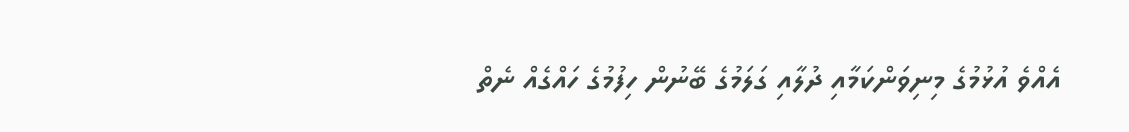އެއްވެ އުޅުމުގެ މިނިވަންކަމާއި ދުލާއި ގަލަމުގެ ބޭނުން ހިފުމުގެ ހައްގެއް ނެތް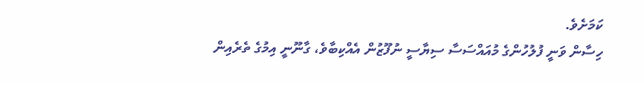ކަމަށެވެ.
ހިސާން ވަނީ ފުލުހުންގެ މުއައްސަސާ ސިޔާސީ ނުފޫޒުން އެއްކިބާވެ، ގާނޫނީ އިމުގެ ތެރެއިން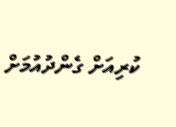ކުރިއަށް ގެންދުއުމަށް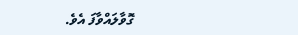ގޮވާލައްވާފަ އެވެ.